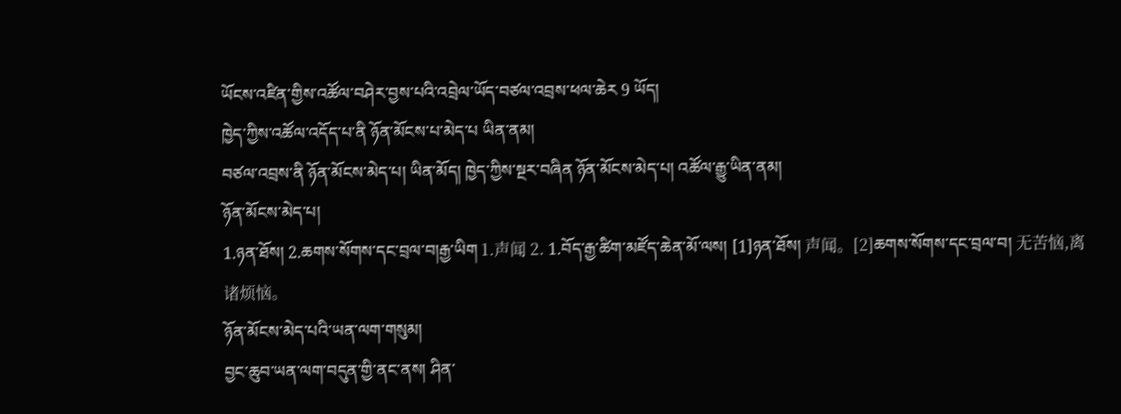ཡོངས་འཛིན་གྱིས་འཚོལ་བཤེར་བྱས་པའི་འབྲེལ་ཡོད་བཙལ་འབྲས་ཕལ་ཆེར 9 ཡོད།
ཁྱེད་ཀྱིས་འཚོལ་འདོད་པ་ནི ཉོན་མོངས་པ་མེད་པ ཡིན་ནམ།
བཙལ་འབྲས་ནི ཉོན་མོངས་མེད་པ། ཡིན་མོད། ཁྱེད་ཀྱིས་སྔར་བཞིན ཉོན་མོངས་མེད་པ། འཚོལ་རྒྱུ་ཡིན་ནམ།
ཉོན་མོངས་མེད་པ།
1.ཉན་ཐོས། 2.ཆགས་སོགས་དང་བྲལ་བ།རྒྱ་ཡིག 1.声闻 2. 1.བོད་རྒྱ་ཚིག་མཛོད་ཆེན་མོ་ལས། [1]ཉན་ཐོས། 声闻。[2]ཆགས་སོགས་དང་བྲལ་བ། 无苦恼,离诸烦恼。
ཉོན་མོངས་མེད་པའི་ཡན་ལག་གསུམ།
བྱང་ཆུབ་ཡན་ལག་བདུན་གྱི་ནང་ནས། ཤིན་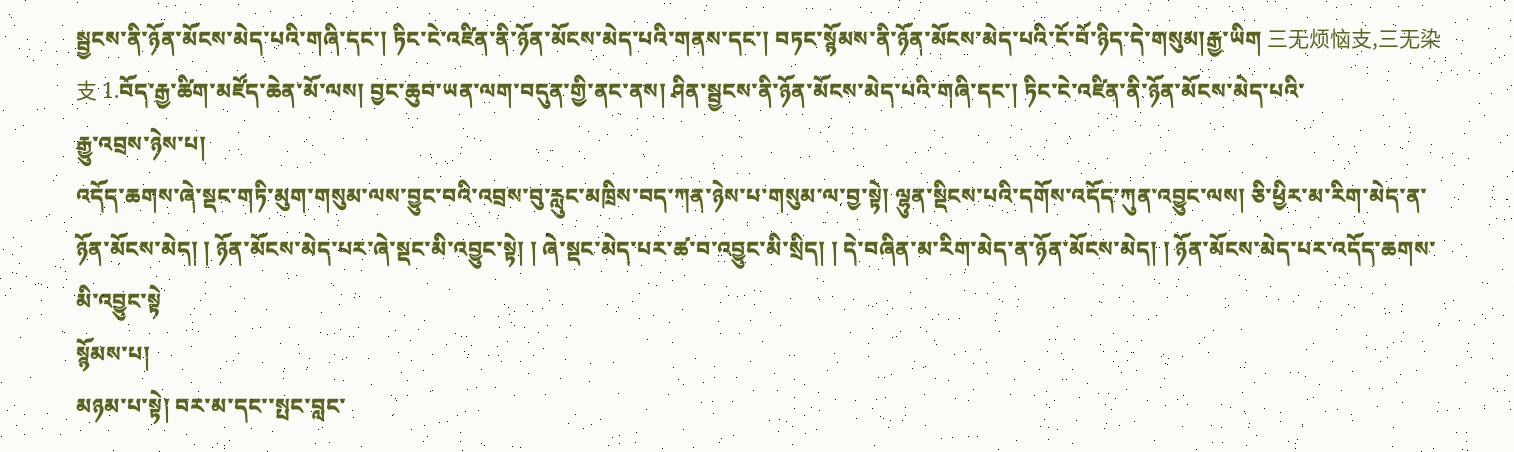སྦྱངས་ནི་ཉོན་མོངས་མེད་པའི་གཞི་དང་། ཏིང་ངེ་འཛིན་ནི་ཉོན་མོངས་མེད་པའི་གནས་དང་། བཏང་སྙོམས་ནི་ཉོན་མོངས་མེད་པའི་ངོ་བོ་ཉིད་དེ་གསུམ།རྒྱ་ཡིག 三无烦恼支,三无染支 1.བོད་རྒྱ་ཚིག་མཛོད་ཆེན་མོ་ལས། བྱང་ཆུབ་ཡན་ལག་བདུན་གྱི་ནང་ནས། ཤིན་སྦྱངས་ནི་ཉོན་མོངས་མེད་པའི་གཞི་དང་། ཏིང་ངེ་འཛིན་ནི་ཉོན་མོངས་མེད་པའི་
རྒྱུ་འབྲས་ཉེས་པ།
འདོད་ཆགས་ཞེ་སྡང་གཏི་མུག་གསུམ་ལས་བྱུང་བའི་འབྲས་བུ་རླུང་མཁྲིས་བད་ཀན་ཉེས་པ་གསུམ་ལ་བྱ་སྟེ། ལྷུན་སྡིངས་པའི་དགོས་འདོད་ཀུན་འབྱུང་ལས། ཅི་ཕྱིར་མ་རིག་མེད་ན་ཉོན་མོངས་མེད། ། ཉོན་མོངས་མེད་པར་ཞེ་སྡང་མི་འབྱུང་སྟེ། ། ཞེ་སྡང་མེད་པར་ཚ་བ་འབྱུང་མི་སྲིད། ། དེ་བཞིན་མ་རིག་མེད་ན་ཉོན་མོངས་མེད། ། ཉོན་མོངས་མེད་པར་འདོད་ཆགས་མི་འབྱུང་སྟེ
སྙོམས་པ།
མཉམ་པ་སྟེ། བར་མ་དང་་སྤང་བླང་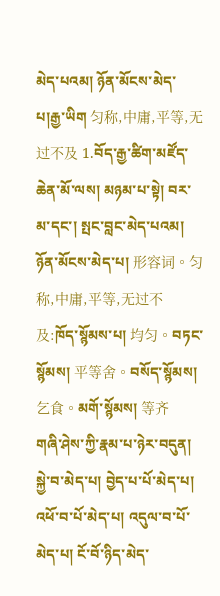མེད་པའམ། ཉོན་མོངས་མེད་པ།རྒྱ་ཡིག 匀称,中庸,平等,无过不及 1.བོད་རྒྱ་ཚིག་མཛོད་ཆེན་མོ་ལས། མཉམ་པ་སྟེ། བར་མ་དང་། སྤང་བླང་མེད་པའམ། ཉོན་མོངས་མེད་པ། 形容词。匀称,中庸,平等,无过不及:ཁོད་སྙོམས་པ། 均匀。བཏང་སྙོམས། 平等舍。བསོད་སྙོམས། 乞食。མགོ་སྙོམས། 等齐
གཞི་ཤེས་ཀྱི་རྣམ་པ་ཉེར་བདུན།
སྐྱེ་བ་མེད་པ། བྱེད་པ་པོ་མེད་པ། འཕོ་བ་པོ་མེད་པ། འདུལ་བ་པོ་མེད་པ། ངོ་བོ་ཉིད་མེད་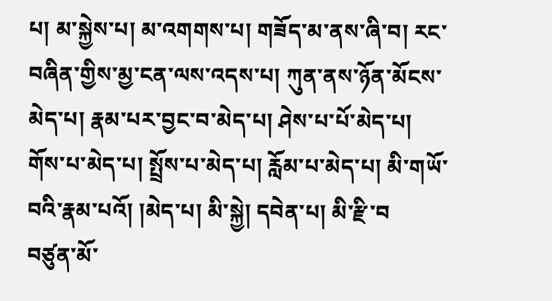པ། མ་སྐྱེས་པ། མ་འགགས་པ། གཟོད་མ་ནས་ཞི་བ། རང་བཞིན་གྱིས་མྱ་ངན་ལས་འདས་པ། ཀུན་ནས་ཉོན་མོངས་མེད་པ། རྣམ་པར་བྱང་བ་མེད་པ། ཤེས་པ་པོ་མེད་པ། གོས་པ་མེད་པ། སྤྲོས་པ་མེད་པ། རློམ་པ་མེད་པ། མི་གཡོ་བའི་རྣམ་པའོ། །མེད་པ། མི་སྐྱེ། དབེན་པ། མི་རྫི་བ
བཙུན་མོ་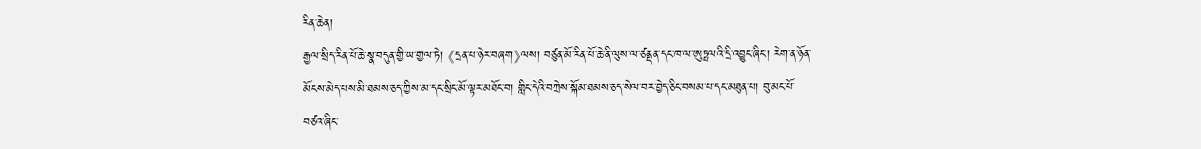རིན་ཆེན།
རྒྱལ་སྲིད་རིན་པོ་ཆེ་སྣ་བདུན་གྱི་ཡ་གྱལ་ཏེ། 《དྲན་པ་ཉེར་བཞག》ལས། བཙུན་མོ་རིན་པོ་ཆེ་ནི་ལུས་ལ་ཙནྡན་དང་ཁ་ལ་ཨུཏྤལའི་དྲི་འབྱུང་ཞིང་། རེག་ན་ཉོན་མོངས་མེད་པས་མི་ཐམས་ཅད་ཀྱིས་མ་དང་སྲིང་མོ་ལྟར་མཐོང་བ། གླིང་དེའི་བཀྲེས་སྐོམ་ཐམས་ཅད་སེལ་བར་བྱེད་ཅིང་བསམ་པ་དང་མཐུན་པ། བུ་མང་པོ་བཙའ་ཞིང་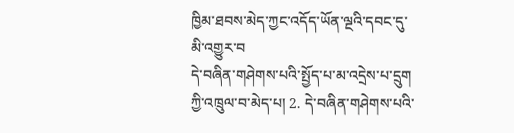ཁྱིམ་ཐབས་མེད་ཀྱང་འདོད་ཡོན་ལྔའི་དབང་དུ་མི་འགྱུར་བ
དེ་བཞིན་གཤེགས་པའི་སྤྱོད་པ་མ་འདྲེས་པ་དྲུག
ཀྱི་འཁྲུལ་བ་མེད་པ། 2. དེ་བཞིན་གཤེགས་པའི་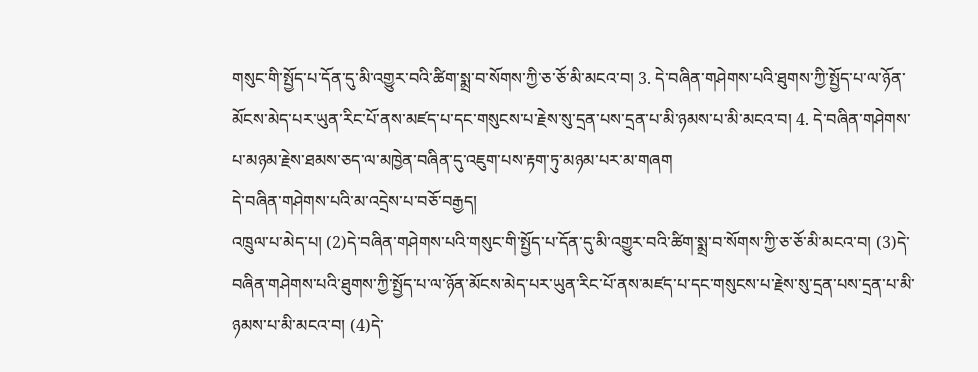གསུང་གི་སྤྱོད་པ་དོན་དུ་མི་འགྱུར་བའི་ཚིག་སྨྲ་བ་སོགས་ཀྱི་ཅ་ཅོ་མི་མངའ་བ། 3. དེ་བཞིན་གཤེགས་པའི་ཐུགས་ཀྱི་སྤྱོད་པ་ལ་ཉོན་མོངས་མེད་པར་ཡུན་རིང་པོ་ནས་མཛད་པ་དང་གསུངས་པ་རྗེས་སུ་དྲན་པས་དྲན་པ་མི་ཉམས་པ་མི་མངའ་བ། 4. དེ་བཞིན་གཤེགས་པ་མཉམ་རྗེས་ཐམས་ཅད་ལ་མཁྱེན་བཞིན་དུ་འཇུག་པས་རྟག་ཏུ་མཉམ་པར་མ་གཞག
དེ་བཞིན་གཤེགས་པའི་མ་འདྲེས་པ་བཅོ་བརྒྱད།
འཁྲུལ་པ་མེད་པ། (2)དེ་བཞིན་གཤེགས་པའི་གསུང་གི་སྤྱོད་པ་དོན་དུ་མི་འགྱུར་བའི་ཚིག་སྨྲ་བ་སོགས་ཀྱི་ཅ་ཅོ་མི་མངའ་བ། (3)དེ་བཞིན་གཤེགས་པའི་ཐུགས་ཀྱི་སྤྱོད་པ་ལ་ཉོན་མོངས་མེད་པར་ཡུན་རིང་པོ་ནས་མཛད་པ་དང་གསུངས་པ་རྗེས་སུ་དྲན་པས་དྲན་པ་མི་ཉམས་པ་མི་མངའ་བ། (4)དེ་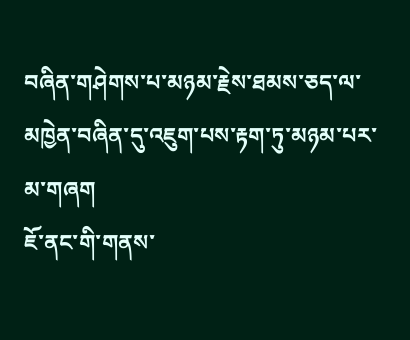བཞིན་གཤེགས་པ་མཉམ་རྗེས་ཐམས་ཅད་ལ་མཁྱེན་བཞིན་དུ་འཇུག་པས་རྟག་ཏུ་མཉམ་པར་མ་གཞག
ཇོ་ནང་གི་གནས་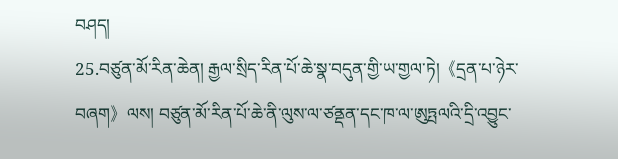བཤད།
25.བཙུན་མོ་རིན་ཆེན། རྒྱལ་སྲིད་རིན་པོ་ཆེ་སྣ་བདུན་གྱི་ཡ་གྱལ་ཏེ།《དྲན་པ་ཉེར་བཞག》ལས། བཙུན་མོ་རིན་པོ་ཆེ་ནི་ལུས་ལ་ཙནྡན་དང་ཁ་ལ་ཨུཏྤལའི་དྲི་འབྱུང་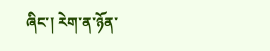ཞིང་། རེག་ན་ཉོན་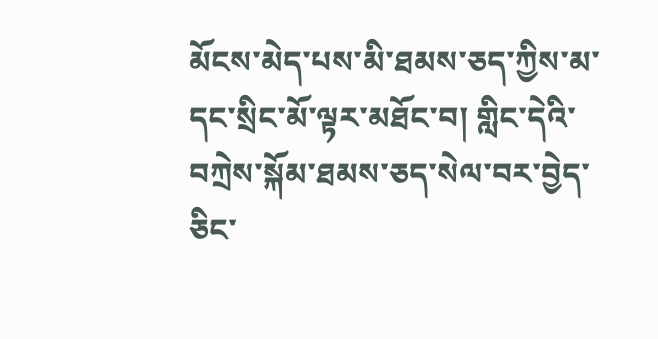མོངས་མེད་པས་མི་ཐམས་ཅད་ཀྱིས་མ་དང་སྲིང་མོ་ལྟར་མཐོང་བ། གླིང་དེའི་བཀྲེས་སྐོམ་ཐམས་ཅད་སེལ་བར་བྱེད་ཅིང་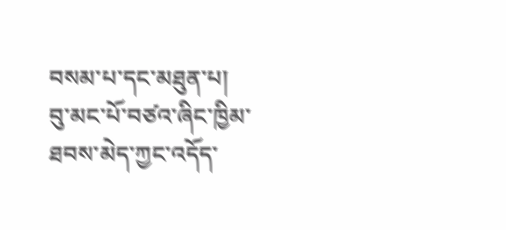བསམ་པ་དང་མཐུན་པ། བུ་མང་པོ་བཙའ་ཞིང་ཁྱིམ་ཐབས་མེད་ཀྱང་འདོད་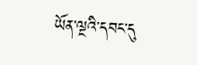ཡོན་ལྔའི་དབང་དུ